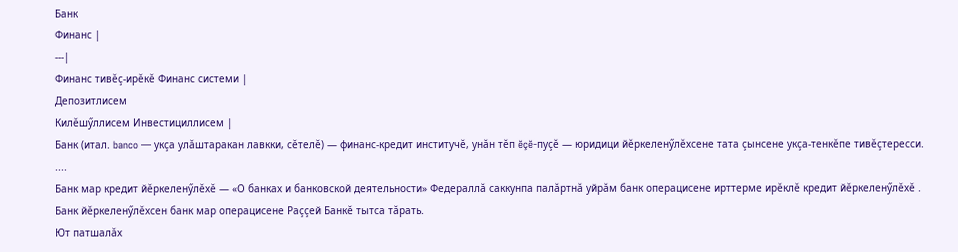Банк
Финанс |
---|
Финанс тивĕç-ирĕкĕ Финанс системи |
Депозитлисем
Килĕшӳллисем Инвестициллисем |
Банк (итал. banco — укçа улăштаракан лавкки, сĕтелĕ) — финанс-кредит институчĕ, унăн тĕп ĕçĕ-пуçĕ — юридици йĕркеленӳлĕхсене тата çынсене укçа-тенкĕпе тивĕçтересси.
....
Банк мар кредит йĕркеленӳлĕхĕ — «О банках и банковской деятельности» Федераллă саккунпа палăртнă уйрăм банк операцисене ирттерме ирĕклĕ кредит йĕркеленӳлĕхĕ . Банк йĕркеленӳлĕхсен банк мар операцисене Раççей Банкĕ тытса тăрать.
Ют патшалăх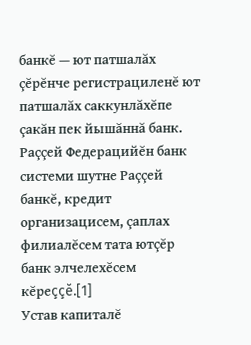банкĕ — ют патшалăх çĕрĕнче регистрациленĕ ют патшалăх саккунлăхĕпе çакăн пек йышăннă банк.
Раççей Федерацийĕн банк системи шутне Раççей банкĕ, кредит организацисем, çаплах филиалĕсем тата ютçĕр банк элчелехĕсем кĕреççĕ.[1]
Устав капиталĕ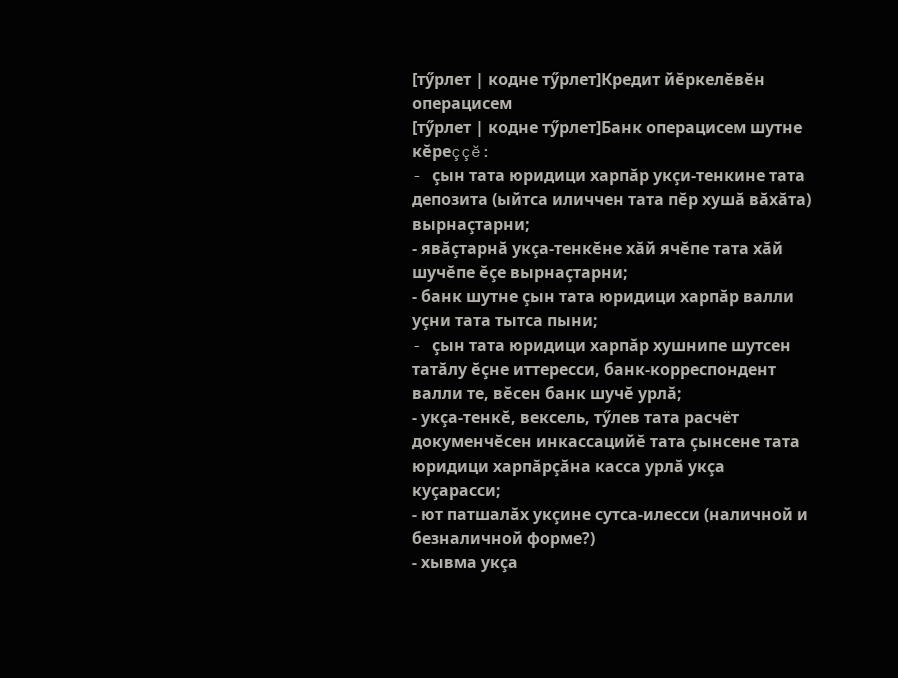[тӳрлет | кодне тӳрлет]Кредит йĕркелĕвĕн операцисем
[тӳрлет | кодне тӳрлет]Банк операцисем шутне кĕреççĕ:
- çын тата юридици харпăр укçи-тенкине тата депозита (ыйтса иличчен тата пĕр хушă вăхăта) вырнаçтарни;
- явăçтарнă укçа-тенкĕне хăй ячĕпе тата хăй шучĕпе ĕçе вырнаçтарни;
- банк шутне çын тата юридици харпăр валли уçни тата тытса пыни;
- çын тата юридици харпăр хушнипе шутсен татăлу ĕçне иттересси, банк-корреспондент валли те, вĕсен банк шучĕ урлă;
- укçа-тенкĕ, вексель, тӳлев тата расчёт докуменчĕсен инкассацийĕ тата çынсене тата юридици харпăрçăна касса урлă укçа куçарасси;
- ют патшалăх укçине сутса-илесси (наличной и безналичной форме?)
- хывма укçа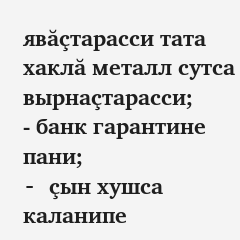явăçтарасси тата хаклă металл сутса вырнаçтарасси;
- банк гарантине пани;
- çын хушса каланипе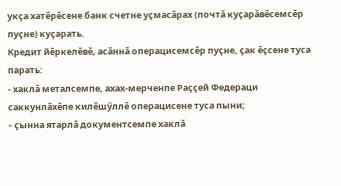укçа хатĕрĕсене банк счетне уçмасăрах (почтă куçарăвĕсемсĕр пуçне) куçарать.
Кредит йĕркелĕвĕ, асăннă операцисемсĕр пуçне, çак ĕçсене туса парать:
- хаклă металсемпе, ахах-мерченпе Раççей Федераци саккунлăхĕпе килĕшӳллĕ операцисене туса пыни;
- çынна ятарлă документсемпе хаклă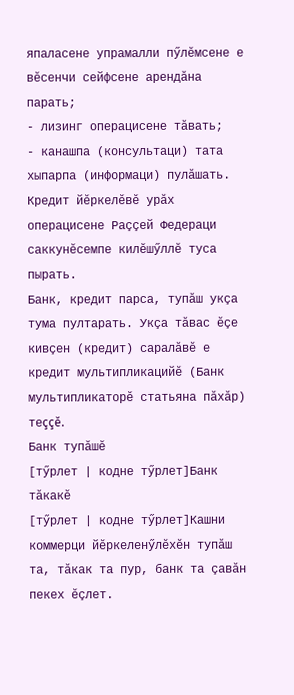япаласене упрамалли пӳлĕмсене е вĕсенчи сейфсене арендăна парать;
- лизинг операцисене тăвать;
- канашпа (консультаци) тата хыпарпа (информаци) пулăшать.
Кредит йĕркелĕвĕ урăх операцисене Раççей Федераци саккунĕсемпе килĕшӳллĕ туса пырать.
Банк, кредит парса, тупăш укçа тума пултарать. Укçа тăвас ĕçе кивçен (кредит) саралăвĕ е кредит мультипликацийĕ (Банк мультипликаторĕ статьяна пăхăр) теççĕ.
Банк тупăшĕ
[тӳрлет | кодне тӳрлет]Банк тăкакĕ
[тӳрлет | кодне тӳрлет]Кашни коммерци йĕркеленӳлĕхĕн тупăш та, тăкак та пур, банк та çавăн пекех ĕçлет.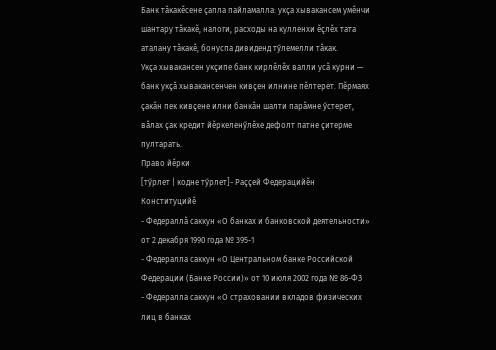Банк тăкакĕсене çапла пайламалла: укçа хывакансем умĕнчи шантару тăкакĕ, налоги, расходы на кулленхи ĕçлĕх тата аталану тăкакĕ, бонуспа дивиденд тӳлемелли тăкак.
Укçа хывакансен укçипе банк кирлĕлĕх валли усă курни — банк укçă хывакансенчен кивçен илнине пĕлтерет. Пĕрмаях çакăн пек кивçене илни банкăн шалти парăмне ӳстерет, вăлах çак кредит йĕркеленӳлĕхе дефолт патне çитерме пултарать.
Право йĕрки
[тӳрлет | кодне тӳрлет]- Раççей Федерацийĕн Конституцийĕ
- Федераллă саккун «О банках и банковской деятельности» от 2 декабря 1990 года № 395-1
- Федералла саккун «О Центральном банке Российской Федерации (Банке России)» от 10 июля 2002 года № 86-ФЗ
- Федералла саккун «О страховании вкладов физических лиц в банках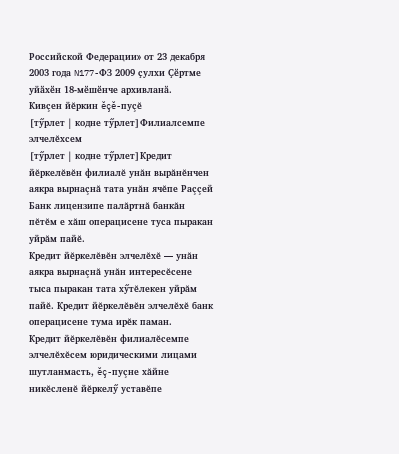Российской Федерации» от 23 декабря 2003 года N177-ФЗ 2009 ҫулхи Ҫӗртме уйӑхӗн 18-мӗшӗнче архивланӑ.
Кивçен йĕркин ĕçĕ-пуçĕ
[тӳрлет | кодне тӳрлет]Филиалсемпе элчелĕхсем
[тӳрлет | кодне тӳрлет]Кредит йĕркелĕвĕн филиалĕ унăн вырăнĕнчен аякра вырнаçнă тата унăн ячĕпе Раççей Банк лицензипе палăртнă банкăн пĕтĕм е хăш операцисене туса пыракан уйрăм пайĕ.
Кредит йĕркелĕвĕн элчелĕхĕ — унăн аякра вырнаçнă унăн интересĕсене тыса пыракан тата хӳтĕлекен уйрăм пайĕ. Кредит йĕркелĕвĕн элчелĕхĕ банк операцисене тума ирĕк паман.
Кредит йĕркелĕвĕн филиалĕсемпе элчелĕхĕсем юридическими лицами шутланмасть, ĕç-пуçне хăйне никĕсленĕ йĕркелӳ уставĕпе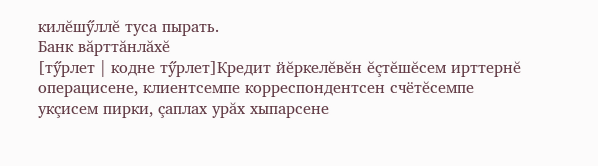килĕшӳллĕ туса пырать.
Банк вăрттăнлăхĕ
[тӳрлет | кодне тӳрлет]Кредит йĕркелĕвĕн ĕçтĕшĕсем ирттернĕ операцисене, клиентсемпе корреспондентсен счётĕсемпе укçисем пирки, çаплах урăх хыпарсене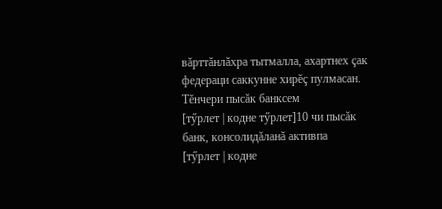вăрттăнлăхра тытмалла, ахартнех çак федераци саккунне хирĕç пулмасан.
Тĕнчери пысăк банксем
[тӳрлет | кодне тӳрлет]10 чи пысăк банк, консолидăланă активпа
[тӳрлет | кодне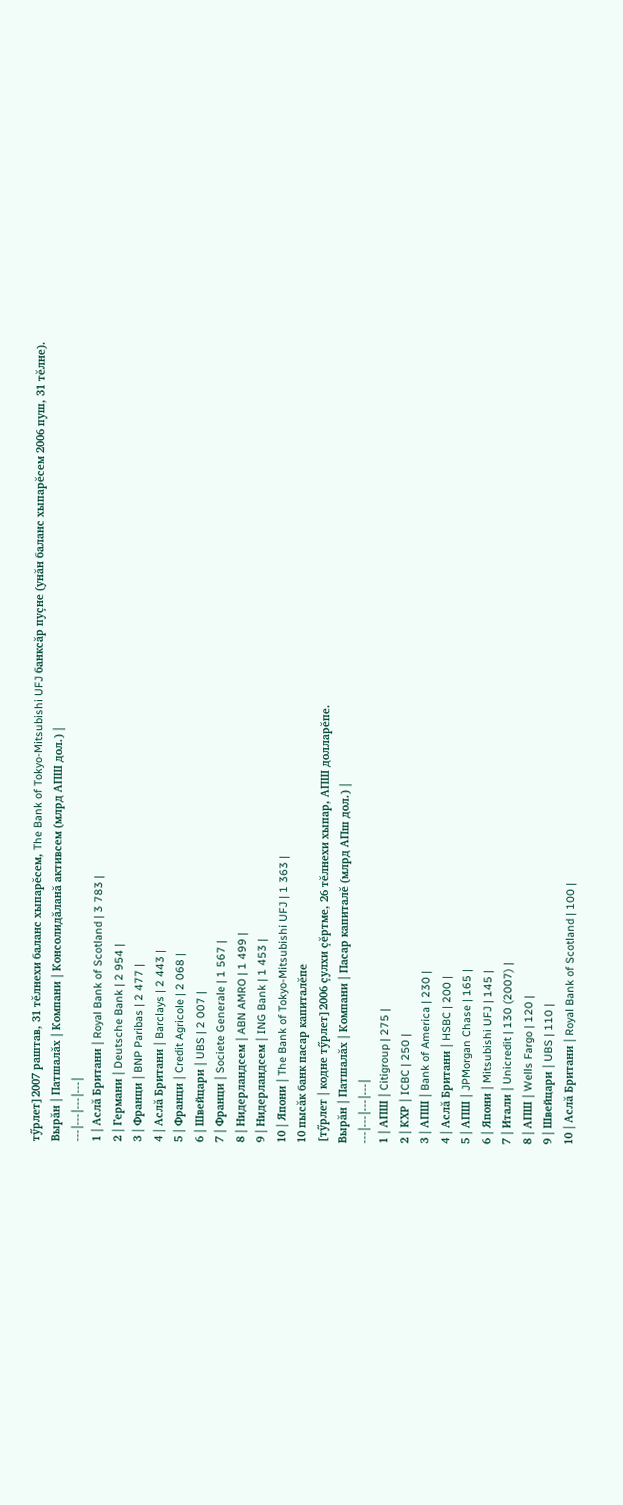тӳрлет]2007 раштав, 31 тĕлнехи баланс хыпарĕсем, The Bank of Tokyo-Mitsubishi UFJ банксăр пуçне (унăн баланс хыпарĕсем 2006 пуш, 31 тĕлне).
Вырăн | Патшалăх | Компани | Консолидăланă активсем (млрд АПШ дол.) |
---|---|---|---|
1 | Аслă Британи | Royal Bank of Scotland | 3 783 |
2 | Германи | Deutsche Bank | 2 954 |
3 | Франци | BNP Paribas | 2 477 |
4 | Аслă Британи | Barclays | 2 443 |
5 | Франци | Credit Agricole | 2 068 |
6 | Швейцари | UBS | 2 007 |
7 | Франци | Societe Generale | 1 567 |
8 | Нидерландсем | ABN AMRO | 1 499 |
9 | Нидерландсем | ING Bank | 1 453 |
10 | Япони | The Bank of Tokyo-Mitsubishi UFJ | 1 363 |
10 пысăк банк пасар капиталĕпе
[тӳрлет | кодне тӳрлет]2006 çулхи çĕртме, 26 тĕлнехи хыпар, АПШ долларĕпе.
Вырăн | Патшалăх | Компани | Пасар капиталĕ (млрд АПш дол.) |
---|---|---|---|
1 | АПШ | Citigroup | 275 |
2 | КХР | ICBC | 250 |
3 | АПШ | Bank of America | 230 |
4 | Аслă Британи | HSBC | 200 |
5 | АПШ | JPMorgan Chase | 165 |
6 | Япони | Mitsubishi UFJ | 145 |
7 | Итали | Unicredit | 130 (2007) |
8 | АПШ | Wells Fargo | 120 |
9 | Швейцари | UBS | 110 |
10 | Аслă Британи | Royal Bank of Scotland | 100 |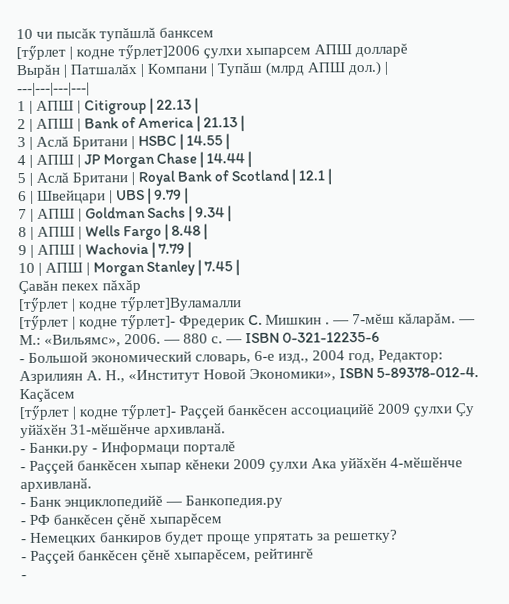10 чи пысăк тупăшлă банксем
[тӳрлет | кодне тӳрлет]2006 çулхи хыпарсем АПШ долларĕ
Вырăн | Патшалăх | Компани | Тупăш (млрд АПШ дол.) |
---|---|---|---|
1 | АПШ | Citigroup | 22.13 |
2 | АПШ | Bank of America | 21.13 |
3 | Аслă Британи | HSBC | 14.55 |
4 | АПШ | JP Morgan Chase | 14.44 |
5 | Аслă Британи | Royal Bank of Scotland | 12.1 |
6 | Швейцари | UBS | 9.79 |
7 | АПШ | Goldman Sachs | 9.34 |
8 | АПШ | Wells Fargo | 8.48 |
9 | АПШ | Wachovia | 7.79 |
10 | АПШ | Morgan Stanley | 7.45 |
Çавăн пекех пăхăр
[тӳрлет | кодне тӳрлет]Вуламалли
[тӳрлет | кодне тӳрлет]- Фредерик C. Мишкин . — 7-мĕш кăларăм. — М.: «Вильямс», 2006. — 880 с. — ISBN 0-321-12235-6
- Большой экономический словарь, 6-е изд., 2004 год, Редактор: Азрилиян А. Н., «Институт Новой Экономики», ISBN 5-89378-012-4.
Каçăсем
[тӳрлет | кодне тӳрлет]- Раççей банкĕсен ассоциацийĕ 2009 ҫулхи Ҫу уйӑхӗн 31-мӗшӗнче архивланӑ.
- Банки.ру - Информаци порталĕ
- Раççей банкĕсен хыпар кĕнеки 2009 ҫулхи Ака уйӑхӗн 4-мӗшӗнче архивланӑ.
- Банк энциклопедийĕ — Банкопедия.ру
- РФ банкĕсен çĕнĕ хыпарĕсем
- Немецких банкиров будет проще упрятать за решетку?
- Раççей банкĕсен çĕнĕ хыпарĕсем, рейтингĕ
-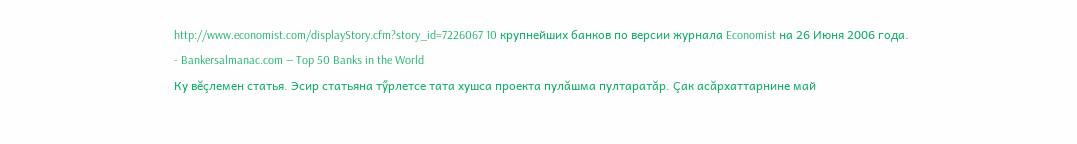http://www.economist.com/displayStory.cfm?story_id=7226067 10 крупнейших банков по версии журнала Economist на 26 Июня 2006 года.
- Bankersalmanac.com — Top 50 Banks in the World
Ку вĕçлемен статья. Эсир статьяна тӳрлетсе тата хушса проекта пулăшма пултаратăр. Çак асăрхаттарнине май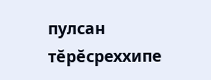пулсан тĕрĕсреххипе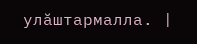улăштармалла. |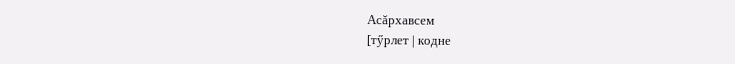Асăрхавсем
[тӳрлет | кодне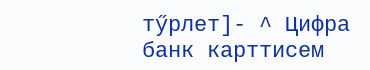тӳрлет]- ^ Цифра банк карттисем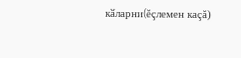кӑларни(ĕçлемен каçă)